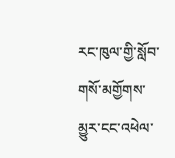རང་ཁུལ་གྱི་སློབ་གསོ་མགྱོགས་མྱུར་ངང་འཕེལ་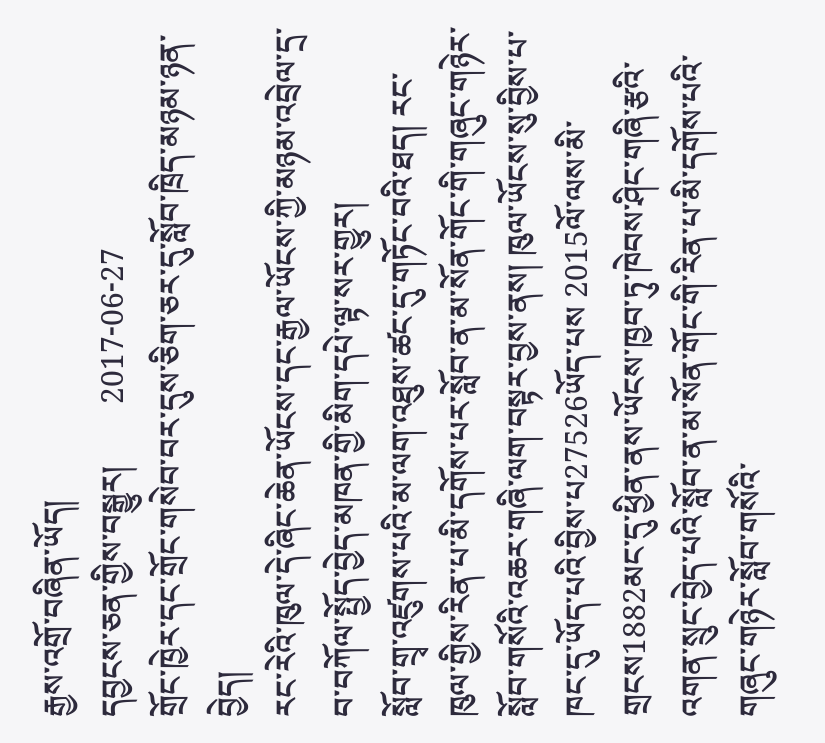རྒྱས་འགྲོ་བཞིན་ཡོད།
དབྱངས་ཅན་གྱིས་བསྒྱུར།        2017-06-27
གྲོང་ཁྱེར་དང་གྲོང་གསེབ་བར་དུས་ཅིག་ཅར་དུ་སློབ་ཁྲིད་མཉམ་ཉན་བྱེད།
རང་རེའི་ཁུལ་དེ་ཞིང་ཆེན་ཡོངས་དང་རྒྱལ་ཡོངས་ཀྱི་མཉམ་འབྲེལ་དྲ་བ་བཀོལ་སྤྱོད་བྱེད་མཁན་གྱི་མིག་དཔེ་ལྟ་སར་གྱུར།
སློབ་གྲྭ་འཛུགས་པའི་མ་ལག་འཐུས་ཚང་དུ་གཏོང་བའི་ཐད། རང་ཁུལ་གྱིས་རིན་པ་མི་དགོས་པར་སློབ་ན་མ་སོན་གོང་གི་གཞུང་གཉེར་སློབ་གསོའི་འཆར་གཞི་ལག་བསྟར་བྱས་ནས། ཁུལ་ཡོངས་སུ་བྱིས་པ་ཁང་དུ་ཡོད་པའི་བྱིས་པ27526ཡོད་པས 2015ལོ་ལས་མི་གྲངས1882མང་དུ་ཕྱིན་ནས་ཡོངས་ཁྱབ་ཏུ་ཁེབས་ཤིང་གཞི་རྩའི་འགན་སྲུང་བྱེད་པའི་སློབ་ན་མ་སོན་གོང་གི་རིན་པ་མི་དགོས་པའི་གཞུང་གཉེར་སློབ་གསོའི་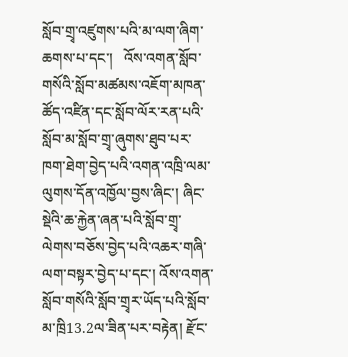སློབ་གྲྭ་འཛུགས་པའི་མ་ལག་ཞིག་ཆགས་པ་དང་།   འོས་འགན་སློབ་གསོའི་སློབ་མཚམས་འཇོག་མཁན་ཚོད་འཛིན་དང་སློབ་ལོར་རན་པའི་སློབ་མ་སློབ་གྲྭ་ཞུགས་ཐུབ་པར་ཁག་ཐེག་བྱེད་པའི་འགན་འཁྲི་ལམ་ལུགས་དོན་འཁྱོལ་བྱས་ཞིང་། ཞིང་སྡེའི་ཆ་རྐྱེན་ཞན་པའི་སློབ་གྲྭ་ལེགས་བཅོས་བྱེད་པའི་འཆར་གཞི་ལག་བསྟར་བྱེད་པ་དང་། འོས་འགན་སློབ་གསོའི་སློབ་གྲྭར་ཡོད་པའི་སློབ་མ་ཁྲི13.2ལ་ཟིན་པར་བརྟེན། རྫོང་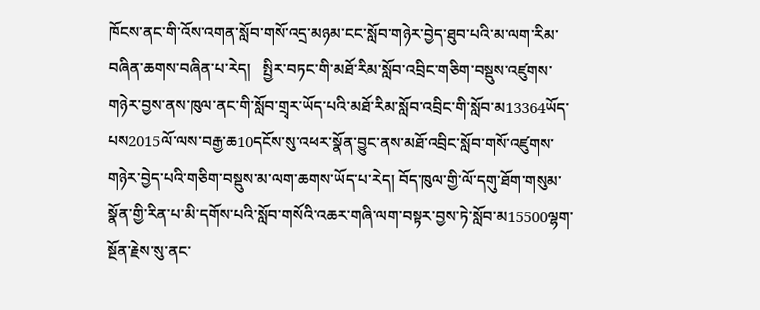ཁོངས་ནང་གི་འོས་འགན་སློབ་གསོ་འདྲ་མཉམ་ངང་སློབ་གཉེར་བྱེད་ཐུབ་པའི་མ་ལག་རིམ་བཞིན་ཆགས་བཞིན་པ་རེད།   སྤྱིར་བཏང་གི་མཐོ་རིམ་སློབ་འབྲིང་གཅིག་བསྡུས་འཛུགས་གཉེར་བྱས་ནས་ཁུལ་ནང་གི་སློབ་གྲྭར་ཡོད་པའི་མཐོ་རིམ་སློབ་འབྲིང་གི་སློབ་མ13364ཡོད་པས2015ལོ་ལས་བརྒྱ་ཆ10དངོས་སུ་འཕར་སྣོན་བྱུང་ནས་མཐོ་འབྲིང་སློབ་གསོ་འཛུགས་གཉེར་བྱེད་པའི་གཅིག་བསྡུས་མ་ལག་ཆགས་ཡོད་པ་རེད། བོད་ཁུལ་གྱི་ལོ་དགུ་ཐོག་གསུམ་སྣོན་གྱི་རིན་པ་མི་དགོས་པའི་སློབ་གསོའི་འཆར་གཞི་ལག་བསྟར་བྱས་ཏེ་སློབ་མ15500ལྷག་སྔོན་རྗེས་སུ་ནང་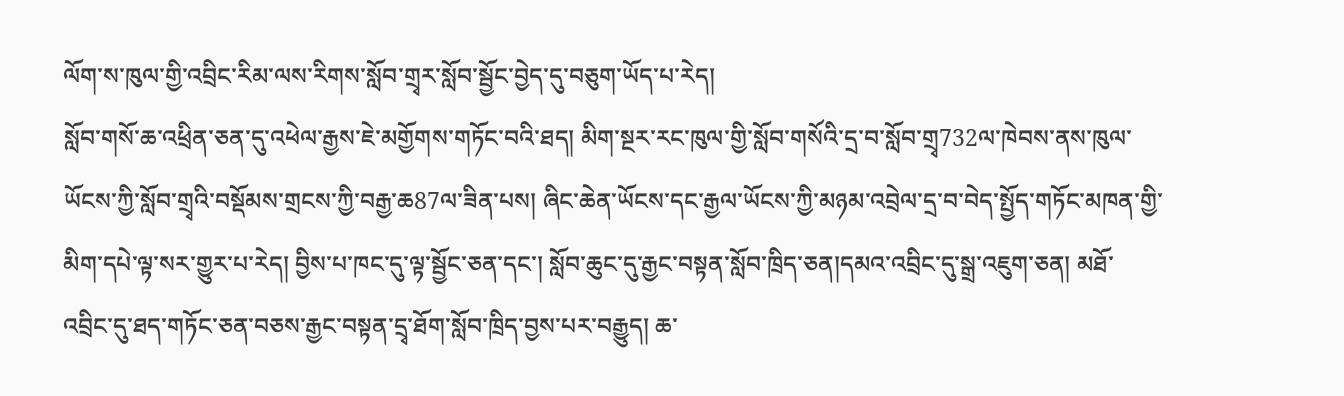ལོག་ས་ཁུལ་གྱི་འབྲིང་རིམ་ལས་རིགས་སློབ་གྲྭར་སློབ་སྦྱོང་བྱེད་དུ་བཅུག་ཡོད་པ་རེད།
སློབ་གསོ་ཆ་འཕྲིན་ཅན་དུ་འཕེལ་རྒྱས་ཇེ་མགྱོགས་གཏོང་བའི་ཐད། མིག་སྔར་རང་ཁུལ་གྱི་སློབ་གསོའི་དྲ་བ་སློབ་གྲྭ732ལ་ཁེབས་ནས་ཁུལ་ཡོངས་ཀྱི་སློབ་གྲྭའི་བསྡོམས་གྲངས་ཀྱི་བརྒྱ་ཆ87ལ་ཟིན་པས། ཞིང་ཆེན་ཡོངས་དང་རྒྱལ་ཡོངས་ཀྱི་མཉམ་འབྲེལ་དྲ་བ་བེད་སྤྱོད་གཏོང་མཁན་གྱི་མིག་དཔེ་ལྟ་སར་གྱུར་པ་རེད། བྱིས་པ་ཁང་དུ་ལྟ་སྦྱོང་ཅན་དང་། སློབ་ཆུང་དུ་རྒྱང་བསྟན་སློབ་ཁྲིད་ཅན།དམའ་འབྲིང་དུ་སྒྲ་འཇུག་ཅན། མཐོ་འབྲིང་དུ་ཐད་གཏོང་ཅན་བཅས་རྒྱང་བསྟན་དྲྭ་ཐོག་སློབ་ཁྲིད་བྱས་པར་བརྒྱུད། ཆ་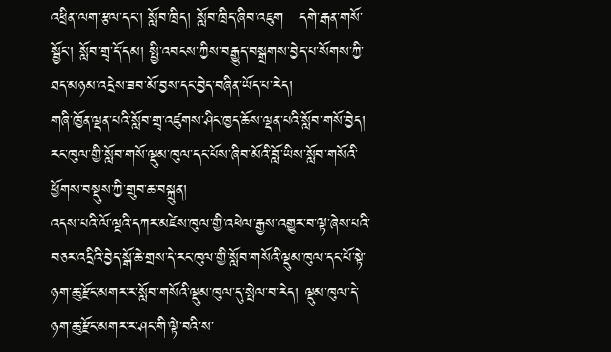འཕྲིན་ལག་རྩལ་དང་། སློབ་ཁྲིད། སློབ་ཁྲིད་ཞིབ་འཇུག   དགེ་རྒན་གསོ་སྦྱོང་། སློབ་གྲྭ་དོ་དམ། སྤྱི་འབངས་ཀྱིས་བརྒྱུད་བསྒྲགས་བྱེད་པ་སོགས་ཀྱི་ཐད་མཉམ་འདྲེས་ཟབ་མོ་བྱས་དང་བྱེད་བཞིན་ཡོད་པ་རེད།
གཞི་ཁྱོན་ལྡན་པའི་སློབ་གྲྭ་འཛུགས་ཤིང་ཁྱད་ཆོས་ལྡན་པའི་སློབ་གསོ་བྱེད།
རང་ཁུལ་གྱི་སློབ་གསོ་ལྡུམ་ཁུལ་དང་པོས་ཞིབ་མོའི་བློ་ཡིས་སློབ་གསོའི་ཕྱོགས་བསྡུས་ཀྱི་གྲུབ་ཆ་བསྐྲུན།
འདས་པའི་ལོ་ལྔའི་དཀར་མཛེས་ཁུལ་གྱི་འཕེལ་རྒྱས་འགྱུར་བ་ལྟ་ཞེས་པའི་བཅར་འདྲིའི་བྱེད་སྒོ་ཆེ་གྲས་དེ་རང་ཁུལ་གྱི་སློབ་གསོའི་ལྡུམ་ཁུལ་དང་པོ་སྟེ་ཉག་ཆུ་རྫོང་མགར་ར་སློབ་གསོའི་ལྡུམ་ཁུལ་དུ་སྤེལ་བ་རེད། ལྡུམ་ཁུལ་དེ་ཉག་ཆུ་རྫོང་མགར་ར་ཤང་གི་ལྟེ་བའི་ས་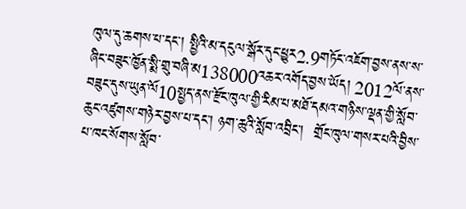ཁུལ་དུ་ཆགས་པ་དང་། སྤྱིའི་མ་དངུལ་སྒོར་དུང་ཕྱུར2.9གཏོང་འཇོག་བྱས་ནས་ས་ཞིང་བཟུང་ཁྱོན་སྨི་གྲུ་བཞི་མ138000འཆར་འགོད་བྱས་ཡོད། 2012ལོ་ནས་བཟུང་དུས་ཡུན་ལོ10སྤྱད་ནས་རྫོང་ཁུལ་གྱི་རིམ་པ་མཐོ་དམའ་གཉིས་ལྡན་གྱི་སློབ་ཆུང་འཛུགས་གཉེར་བྱས་པ་དང་། ཉག་ཆུའི་སློབ་འབྲིང་།  གྲོང་ཁུལ་གསར་པའི་བྱིས་པ་ཁང་སོགས་སློབ་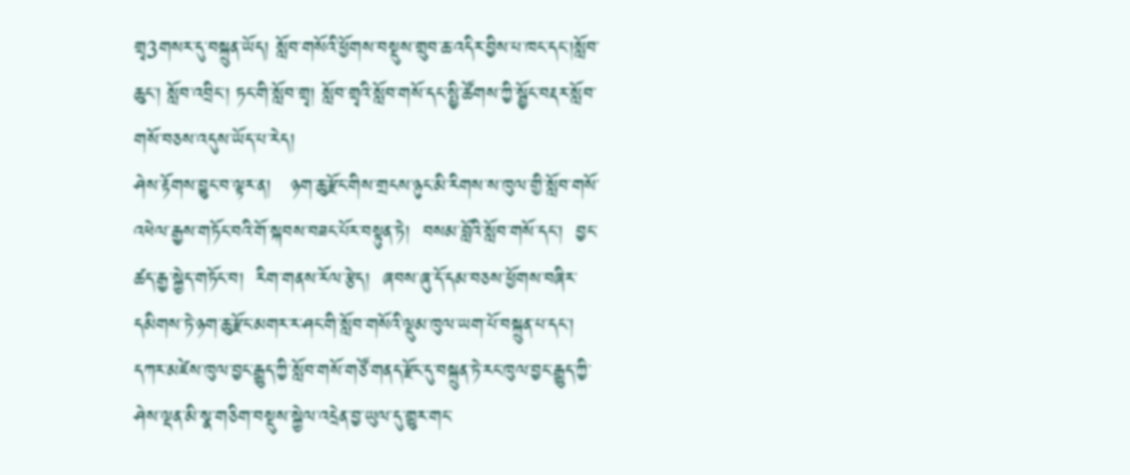གྲྭ3གསར་དུ་བསྐྲུན་ཡོད། སློབ་གསོའི་ཕྱོགས་བསྡུས་གྲུབ་ཆ་འདིར་བྱིས་པ་ཁང་དང་།སློབ་ཆུང་། སློབ་འབྲིང་། ཏང་གི་སློབ་གྲྭ། སློབ་གྲྭའི་སློབ་གསོ་དང་སྤྱི་ཚོགས་ཀྱི་སྦྱོང་བརྡར་སློབ་གསོ་བཅས་འདུས་ཡོད་པ་རེད།
ཤེས་རྟོགས་བྱུང་བ་ལྟར་ན།   ཉག་ཆུ་རྫོང་གིས་གྲངས་ཉུང་མི་རིགས་ས་ཁུལ་གྱི་སློབ་གསོ་འཕེལ་རྒྱས་གཏོང་བའི་གོ་སྐབས་བཟང་པོར་བསྟུན་ཏེ།  བསམ་བློའི་སློབ་གསོ་དང་།  བྱང་ཚད་རྒྱ་སྐྱེད་གཏོང་བ།  རིག་གནས་རོལ་རྩེད།  ཞབས་ཞུ་དོ་དམ་བཅས་ཕྱོགས་བཞིར་དམིགས་ཏེ་ཉག་ཆུ་རྫོང་མགར་ར་ཤང་གི་སློབ་གསོའི་ལྡུམ་ཁུལ་ཡག་པོ་བསྐྲུན་པ་དང་།  དཀར་མཛེས་ཁུལ་བྱང་རྒྱུད་ཀྱི་སློབ་གསོ་གཙོ་གནད་རྫོང་དུ་བསྐྲུན་ཏེ་རང་ཁུལ་བྱང་རྒྱུད་ཀྱི་ཤེས་ལྡན་མི་སྣ་གཅིག་བསྡུས་སྐྱེལ་འདྲེན་བྱ་ཡུལ་དུ་གྱུར་གང་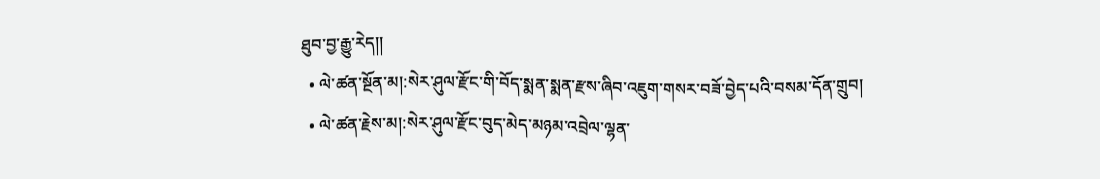ཐུབ་བྱ་རྒྱུ་རེད།།
  • ལེ་ཚན་སྔོན་མ།:སེར་ཤུལ་རྫོང་གི་བོད་སྨན་སྨན་རྫས་ཞིབ་འཇུག་གསར་བཟོ་བྱེད་པའི་བསམ་དོན་གྲུབ།
  • ལེ་ཚན་རྗེས་མ།:སེར་ཤུལ་རྫོང་བུད་མེད་མཉམ་འབྲེལ་ལྷན་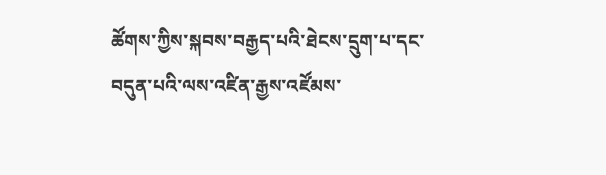ཚོགས་ཀྱིས་སྐབས་བརྒྱད་པའི་ཐེངས་དྲུག་པ་དང་བདུན་པའི་ལས་འཛིན་རྒྱས་འཛོམས་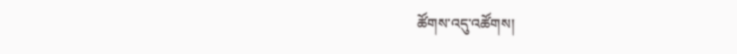ཚོགས་འདུ་འཚོགས།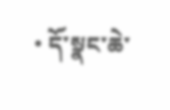• དོ་སྣང་ཆེ་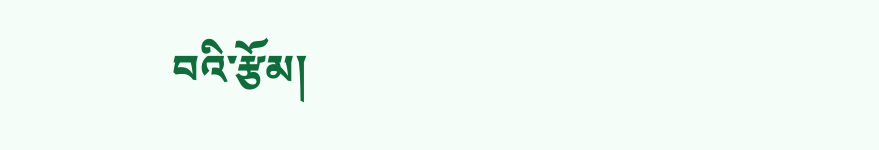བའི་རྩོམ།